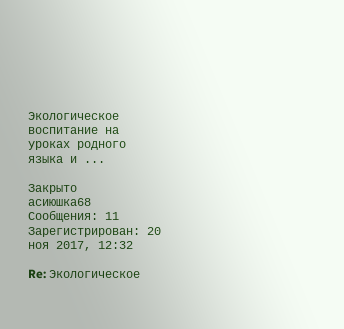Экологическое воспитание на уроках родного языка и ...

Закрыто
асиюшка68
Сообщения: 11
Зарегистрирован: 20 ноя 2017, 12:32

Re: Экологическое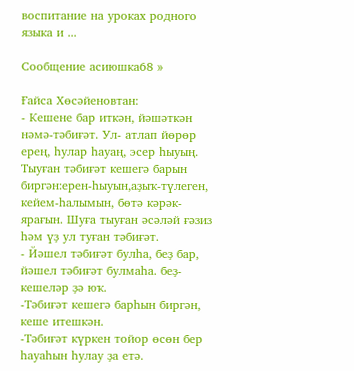воспитание на уроках родного языка и ...

Сообщение асиюшка68 »

Ғайса Хөсәйеновтан:
- Кешене бар иткән, йәшәткән нәмә-тәбиғәт. Ул- атлап йөрөр ерең, һулар һауаң, эсер һыуың. Тыуған тәбиғәт кешегә барын биргән:ерен-һыуын,аҙыҡ-түлеген, кейем-һалымын, бөтә кәрәк-ярағын. Шуға тыуған әсәләй ғәзиз һәм үҙ ул туған тәбиғәт.
- Йәшел тәбиғәт булһа, беҙ бар, йәшел тәбиғәт булмаһа. беҙ-кешеләр ҙә юҡ.
-Тәбиғәт кешегә барһын биргән, кеше итешкән.
-Тәбиғәт күркен тойор өсөн бер һауаһын һулау ҙа етә.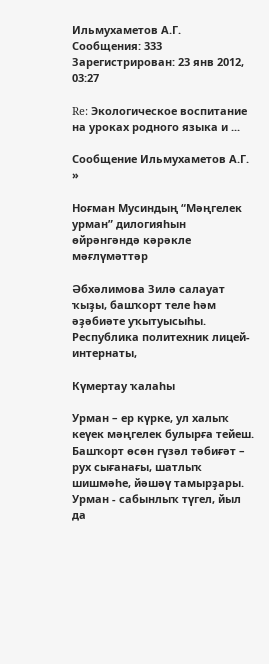Ильмухаметов А.Г.
Сообщения: 333
Зарегистрирован: 23 янв 2012, 03:27

Re: Экологическое воспитание на уроках родного языка и ...

Сообщение Ильмухаметов А.Г. »

Ноғман Мусиндың “Мәңгелек урман” дилогияһын өйрәнгәндә кәрәкле мәғлүмәттәр

Әбхәлимова Зилә салауат ҡыҙы, башҡорт теле һәм әҙәбиәте уҡытуысыһы. Республика политехник лицей-интернаты,

Күмертау ҡалаһы

Урман – ер күрке, ул халыҡ кеүек мәңгелек булырға тейеш. Башҡорт өсөн гүзәл тәбиғәт – рух сығанағы, шатлыҡ шишмәһе, йәшәү тамырҙары. Урман - сабынлыҡ түгел, йыл да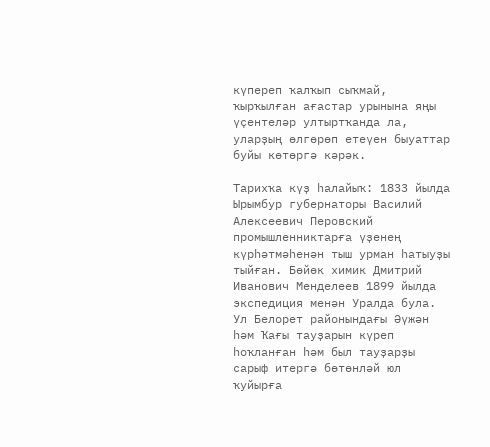күпереп ҡалҡып сыҡмай, ҡырҡылған ағастар урынына яңы үҫентеләр ултыртҡанда ла, уларҙың өлгөрөп етеүен быуаттар буйы көтөргә кәрәк.

Тарихҡа күҙ һалайыҡ: 1833 йылда Ырымбур губернаторы Василий Алексеевич Перовский промышленниктарға үҙенең күрһәтмәһенән тыш урман һатыуҙы тыйған. Бөйөк химик Дмитрий Иванович Менделеев 1899 йылда экспедиция менән Уралда була. Ул Белорет районындағы Әүжән һәм Ҡағы тауҙарын күреп һоҡланған һәм был тауҙарҙы сарыф итергә бөтөнләй юл ҡуйырға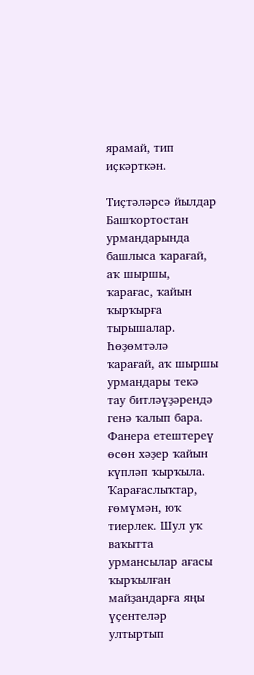ярамай, тип иҫкәрткән.

Тиҫтәләрсә йылдар Башҡортостан урмандарында башлыса ҡарағай, аҡ шыршы, ҡарағас, ҡайын ҡырҡырға тырышалар. Һөҙөмтәлә ҡарағай, аҡ шыршы урмандары текә тау битләүҙәрендә генә ҡалып бара. Фанера етештереү өсөн хәҙер ҡайын күпләп ҡырҡыла. Ҡарағаслыҡтар, ғөмүмән, юҡ тиерлек. Шул уҡ ваҡытта урмансылар ағасы ҡырҡылған майҙандарға яңы үҫентеләр ултыртып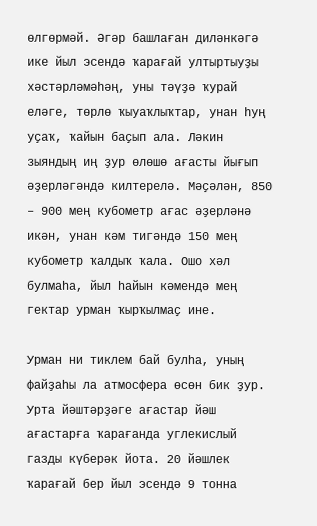өлгөрмәй. Әгәр башлаған диләнкәгә ике йыл эсендә ҡарағай ултыртыуҙы хәстәрләмәһәң, уны тәүҙә ҡурай еләге, төрлө ҡыуаҡлыҡтар, унан һуң уҫаҡ, ҡайын баҫып ала. Ләкин зыяндың иң ҙур өлөшө ағасты йығып әҙерләгәндә килтерелә. Мәҫәлән, 850 – 900 мең кубометр ағас әҙерләнә икән, унан кәм тигәндә 150 мең кубометр ҡалдыҡ ҡала. Ошо хәл булмаһа, йыл һайын кәмендә мең гектар урман ҡырҡылмаҫ ине.

Урман ни тиклем бай булһа, уның файҙаһы ла атмосфера өсөн бик ҙур. Урта йәштәрҙәге ағастар йәш ағастарға ҡарағанда углекислый газды күберәк йота. 20 йәшлек ҡарағай бер йыл эсендә 9 тонна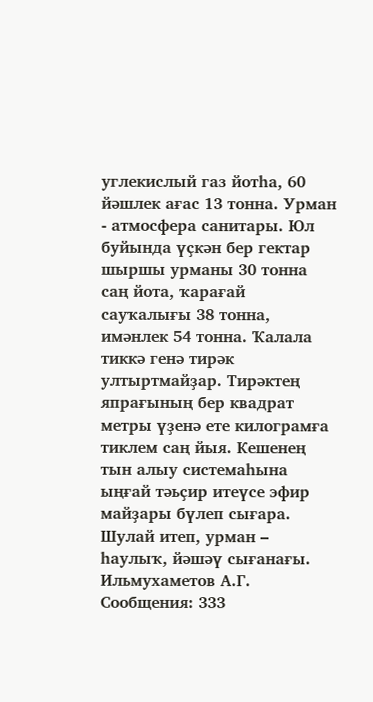углекислый газ йотһа, 60 йәшлек ағас 13 тонна. Урман - атмосфера санитары. Юл буйында үҫкән бер гектар шыршы урманы 30 тонна саң йота, ҡарағай сауҡалығы 38 тонна, имәнлек 54 тонна. Ҡалала тиккә генә тирәк ултыртмайҙар. Тирәктең япрағының бер квадрат метры үҙенә ете килограмға тиклем саң йыя. Кешенең тын алыу системаһына ыңғай тәьҫир итеүсе эфир майҙары бүлеп сығара. Шулай итеп, урман – һаулыҡ, йәшәү сығанағы.
Ильмухаметов А.Г.
Сообщения: 333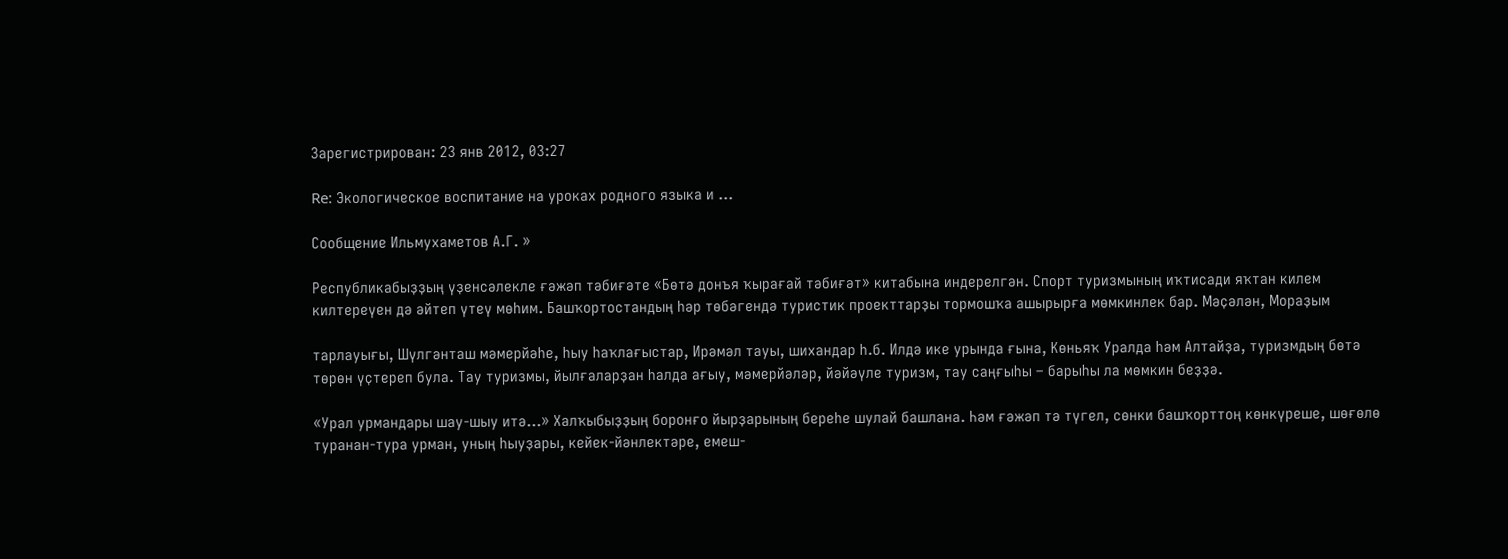Зарегистрирован: 23 янв 2012, 03:27

Re: Экологическое воспитание на уроках родного языка и ...

Сообщение Ильмухаметов А.Г. »

Республикабыҙҙың үҙенсәлекле ғәжәп тәбиғәте «Бөтә донъя ҡырағай тәбиғәт» китабына индерелгән. Спорт туризмының иҡтисади яҡтан килем килтереүен дә әйтеп үтеү мөһим. Башҡортостандың һәр төбәгендә туристик проекттарҙы тормошҡа ашырырға мөмкинлек бар. Мәҫәлән, Мораҙым

тарлауығы, Шүлгәнташ мәмерйәһе, һыу һаҡлағыстар, Ирәмәл тауы, шихандар һ.б. Илдә ике урында ғына, Көньяҡ Уралда һәм Алтайҙа, туризмдың бөтә төрөн үҫтереп була. Тау туризмы, йылғаларҙан һалда ағыу, мәмерйәләр, йәйәүле туризм, тау саңғыһы – барыһы ла мөмкин беҙҙә.

«Урал урмандары шау-шыу итә...» Халҡыбыҙҙың боронғо йырҙарының береһе шулай башлана. Һәм ғәжәп тә түгел, сөнки башҡорттоң көнкүреше, шөғөлө туранан-тура урман, уның һыуҙары, кейек-йәнлектәре, емеш-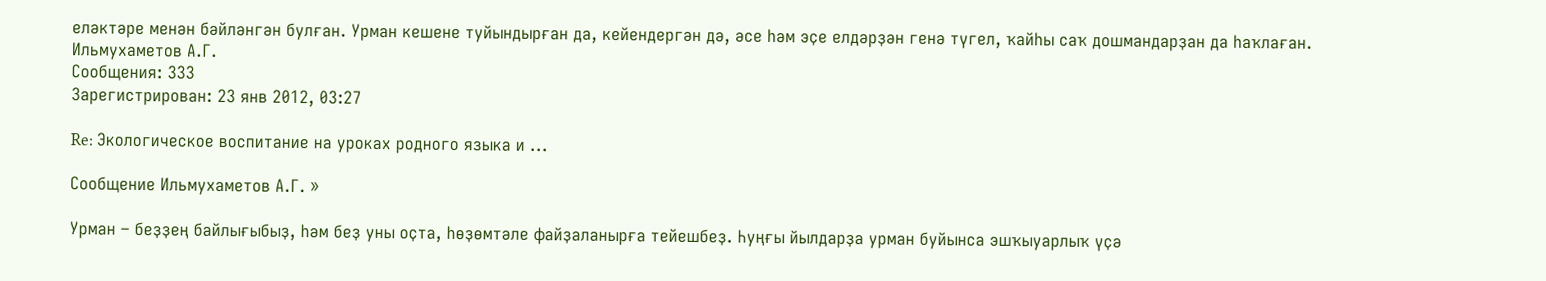еләктәре менән бәйләнгән булған. Урман кешене туйындырған да, кейендергән дә, әсе һәм эҫе елдәрҙән генә түгел, ҡайһы саҡ дошмандарҙан да һаҡлаған.
Ильмухаметов А.Г.
Сообщения: 333
Зарегистрирован: 23 янв 2012, 03:27

Re: Экологическое воспитание на уроках родного языка и ...

Сообщение Ильмухаметов А.Г. »

Урман – беҙҙең байлығыбыҙ, һәм беҙ уны оҫта, һөҙөмтәле файҙаланырға тейешбеҙ. Һуңғы йылдарҙа урман буйынса эшҡыуарлыҡ үҫә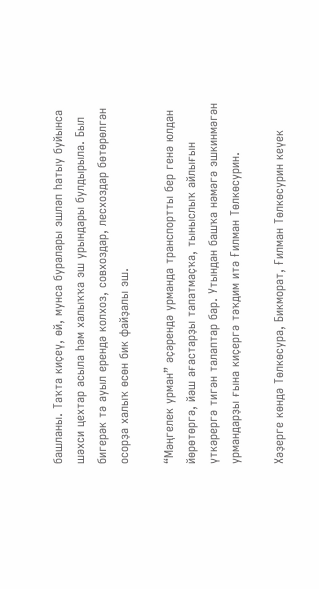башланы. Таҡта киҫеү, өй, мунса буралары эшләп һатыу буйынса шәхси цехтар асыла һәм халыҡҡа эш урындары булдырыла. Был бигерәк тә ауыл ерендә колхоз, совхоздар, лесхоздар бөтөрөлгән осорҙа халыҡ өсөн бик файҙалы эш.

“Мәңгелек урман” әҫәрендә урманда транспортты бер генә юлдан йөрөтөргә, йәш ағастарҙы тапатмаҫҡа, тыныслыҡ айлығын үткәрергә тигән талаптар бар. Утындан башҡа нәмәгә эшкинмәгән урмандарҙы ғына киҫергә тәҡдим итә Ғилман Төлкөсурин.

Хәҙерге көндә Төлкөсура, Бикморат, Ғилман Төлкөсурин кеүек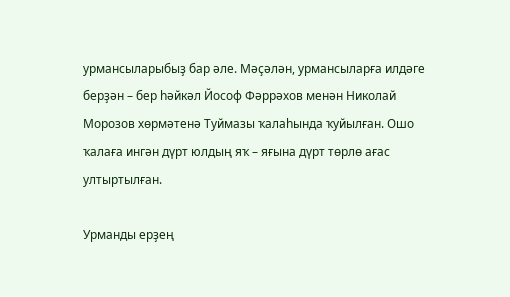урмансыларыбыҙ бар әле. Мәҫәлән, урмансыларға илдәге берҙән – бер һәйкәл Йософ Фәррәхов менән Николай Морозов хөрмәтенә Туймазы ҡалаһында ҡуйылған. Ошо ҡалаға ингән дүрт юлдың яҡ – яғына дүрт төрлө ағас ултыртылған.

Урманды ерҙең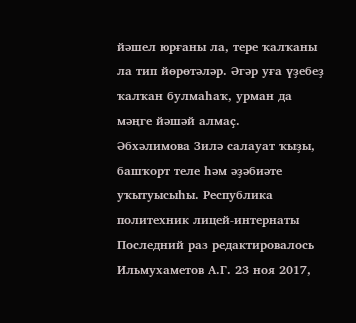йәшел юрғаны ла, тере ҡалҡаны ла тип йөрөтәләр. Әгәр уға үҙебеҙ ҡалҡан булмаһаҡ, урман да мәңге йәшәй алмаҫ.
Әбхәлимова Зилә салауат ҡыҙы, башҡорт теле һәм әҙәбиәте уҡытуысыһы. Республика политехник лицей-интернаты
Последний раз редактировалось Ильмухаметов А.Г. 23 ноя 2017,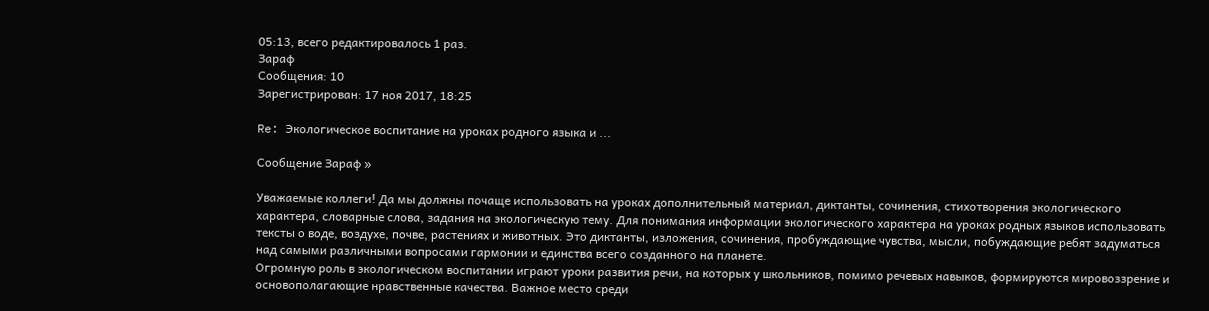05:13, всего редактировалось 1 раз.
Зараф
Сообщения: 10
Зарегистрирован: 17 ноя 2017, 18:25

Re: Экологическое воспитание на уроках родного языка и ...

Сообщение Зараф »

Уважаемые коллеги! Да мы должны почаще использовать на уроках дополнительный материал, диктанты, сочинения, стихотворения экологического характера, словарные слова, задания на экологическую тему. Для понимания информации экологического характера на уроках родных языков использовать тексты о воде, воздухе, почве, растениях и животных. Это диктанты, изложения, сочинения, пробуждающие чувства, мысли, побуждающие ребят задуматься над самыми различными вопросами гармонии и единства всего созданного на планете.
Огромную роль в экологическом воспитании играют уроки развития речи, на которых у школьников, помимо речевых навыков, формируются мировоззрение и основополагающие нравственные качества. Важное место среди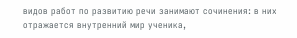видов работ по развитию речи занимают сочинения: в них отражается внутренний мир ученика,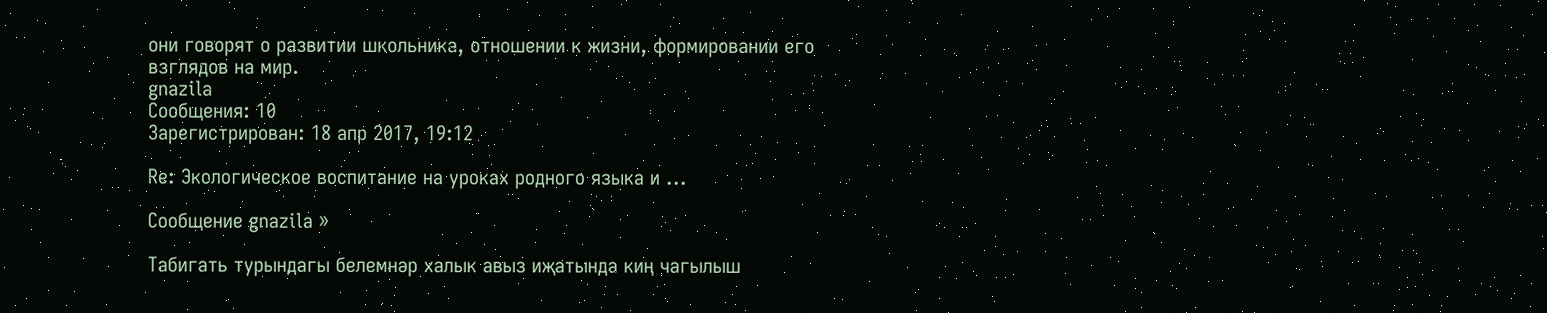они говорят о развитии школьника, отношении к жизни, формировании его взглядов на мир.
gnazila
Сообщения: 10
Зарегистрирован: 18 апр 2017, 19:12

Re: Экологическое воспитание на уроках родного языка и ...

Сообщение gnazila »

Табигать турындагы белемнәр халык авыз иҗатында киң чагылыш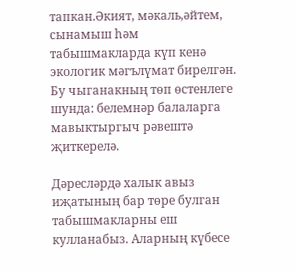тапкан.Әкият, мәкаль,әйтем, сынамыш һәм табышмакларда күп кенә экологик мәгълүмат бирелгән. Бу чыганакның төп өстенлеге шунда: белемнәр балаларга мавыктыргыч рәвештә җиткерелә.

Дәресләрдә халык авыз иҗатының бар төре булган табышмакларны еш кулланабыз. Аларның күбесе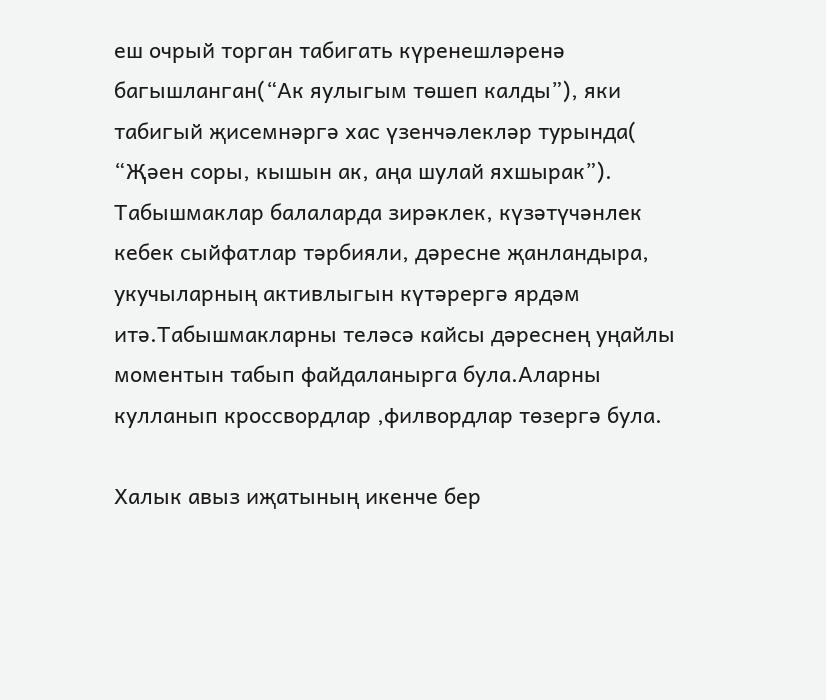еш очрый торган табигать күренешләренә багышланган(“Ак яулыгым төшеп калды”), яки табигый җисемнәргә хас үзенчәлекләр турында( “Җәен соры, кышын ак, аңа шулай яхшырак”). Табышмаклар балаларда зирәклек, күзәтүчәнлек кебек сыйфатлар тәрбияли, дәресне җанландыра, укучыларның активлыгын күтәрергә ярдәм итә.Табышмакларны теләсә кайсы дәреснең уңайлы моментын табып файдаланырга була.Аларны кулланып кроссвордлар ,филвордлар төзергә була.

Халык авыз иҗатының икенче бер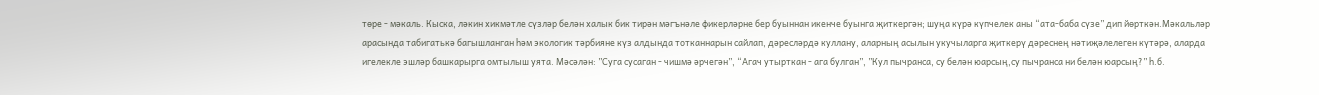төре - мәкаль. Кыска, ләкин хикмәтле сүзләр белән халык бик тирән мәгънәле фикерләрне бер буыннан икенче буынга җиткергән; шуңа күрә күпчелек аны “ата-баба сүзе” дип йөрткән.Мәкальләр арасында табигатькә багышланган һәм экологик тәрбияне күз алдында тотканнарын сайлап, дәресләрдә куллану, аларның асылын укучыларга җиткерү дәреснең нәтиҗәлелеген күтәрә, аларда игелекле эшләр башкарырга омтылыш уята. Мәсәлән: ”Суга сусаган - чишмә әрчегән”, “Агач утырткан - ага булган”, ”Кул пычранса, су белән юарсың,су пычранса ни белән юарсың?” һ.б.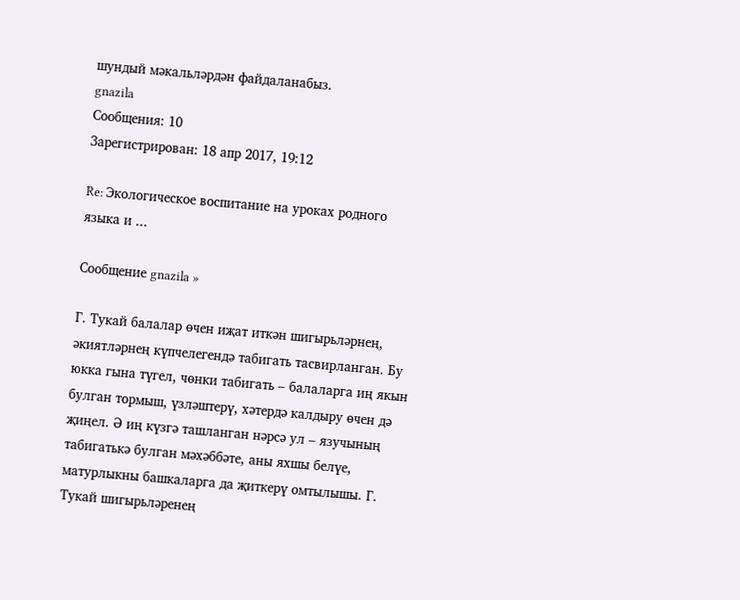шундый мәкальләрдән файдаланабыз.
gnazila
Сообщения: 10
Зарегистрирован: 18 апр 2017, 19:12

Re: Экологическое воспитание на уроках родного языка и ...

Сообщение gnazila »

Г. Тукай балалар өчен иҗат иткән шигырьләрнең, әкиятләрнең күпчелегендә табигать тасвирланган. Бу юкка гына түгел, чөнки табигать – балаларга иң якын булган тормыш, үзләштерү, хәтердә калдыру өчен дә җиңел. Ә иң күзгә ташланган нәрсә ул – язучының табигатькә булган мәхәббәте, аны яхшы белүе, матурлыкны башкаларга да җиткерү омтылышы. Г. Тукай шигырьләренең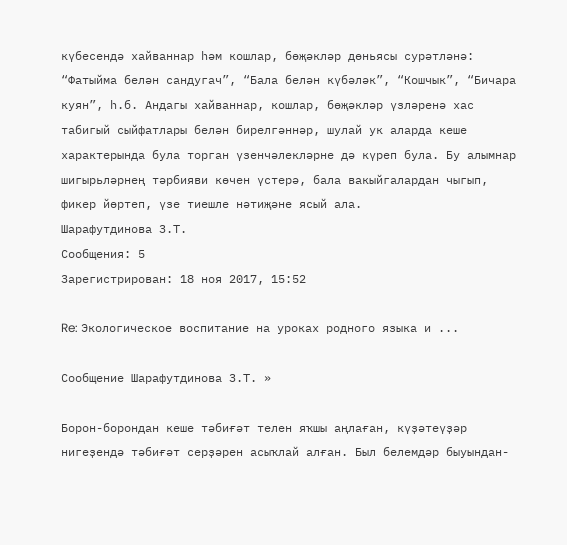күбесендә хайваннар һәм кошлар, бөҗәкләр дөньясы сурәтләнә: “Фатыйма белән сандугач”, “Бала белән күбәләк”, “Кошчык”, “Бичара куян”, һ.б. Андагы хайваннар, кошлар, бөҗәкләр үзләренә хас табигый сыйфатлары белән бирелгәннәр, шулай ук аларда кеше характерында була торган үзенчәлекләрне дә күреп була. Бу алымнар шигырьләрнең тәрбияви көчен үстерә, бала вакыйгалардан чыгып, фикер йөртеп, үзе тиешле нәтиҗәне ясый ала.
Шарафутдинова З.Т.
Сообщения: 5
Зарегистрирован: 18 ноя 2017, 15:52

Re: Экологическое воспитание на уроках родного языка и ...

Сообщение Шарафутдинова З.Т. »

Борон-борондан кеше тәбиғәт телен яҡшы аңлаған, күҙәтеүҙәр нигеҙендә тәбиғәт серҙәрен асыҡлай алған. Был белемдәр быуындан-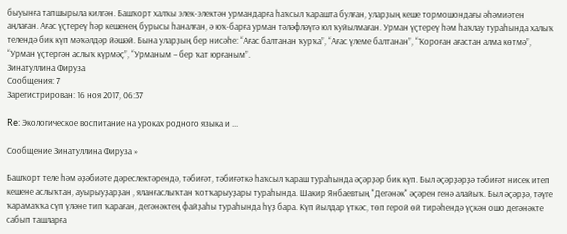быуынға тапшырыла килгән. Башҡорт халҡы элек-электән урмандарға һаҡсыл ҡарашта булған, уларҙың кеше тормошондағы әһәмиәтен аңлаған. Ағас үҫтереү һәр кешенең бурысы һаналған, ә юҡ-барға урман тәләфләүгә юл ҡуйылмаған. Урман үҫтереү һәм һаҡлау тураһында халыҡ телендә бик күп мәҡәлдәр йәшәй. Бына уларҙың бер нисәһе: “Ағас балтанан ҡурҡа”, “Ағас үлеме балтанан”, “Ҡороған ағастан алма көтмә”, “Урман үҫтергән аслыҡ күрмәҫ”, “Урманым – бер ҡат юрғаным”.
Зинатуллина Фируза
Сообщения: 7
Зарегистрирован: 16 ноя 2017, 06:37

Re: Экологическое воспитание на уроках родного языка и ...

Сообщение Зинатуллина Фируза »

Башҡорт теле һәм әҙәбиәте дәреслектәрендә, тәбиғәт, тәбиғәткә һаҡсыл ҡараш тураһында әҫәрҙәр бик күп. Был әҫәрҙәрҙә тәбиғәт нисек итеп кешене аслыҡтан, ауырыуҙарҙан , яланғаслыҡтан ҡотҡарыуҙары тураһында. Шакир Янбаевтың "Дегәнәк" әҫәрен генә алайыҡ. Был әҫәрҙә, тәүге ҡарамаҡҡа сүп үләне тип ҡараған, дегәнәктең файҙаһы тураһында һүҙ бара. Күп йылдар үткәс, төп герой өй тирәһендә үҫкән ошо дегәнәкте сабып ташларға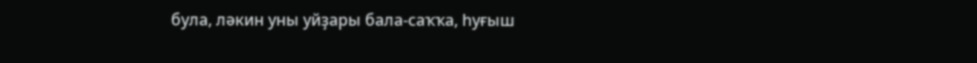була, ләкин уны уйҙары бала-саҡҡа, һуғыш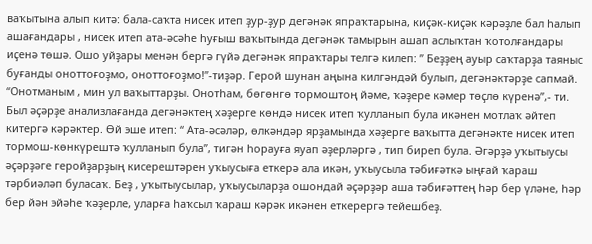ваҡытына алып китә: бала-саҡта нисек итеп ҙур-ҙур дегәнәк япраҡтарына, киҫәк-киҫәк кәрәҙле бал һалып ашағандары , нисек итеп ата-әсәһе һуғыш ваҡытында дегәнәк тамырын ашап аслыҡтан ҡотолғандары иҫенә төшә. Ошо уйҙары менән бергә гүйә дегәнәк япраҡтары телгә килеп: ” Беҙҙең ауыр саҡтарҙа таяныс буғанды оноттоғоҙмо, оноттоғоҙмо!”-тиҙәр. Герой шунан аңына килгәндәй булып, дегәнәктәрҙе сапмай. “Онотманым , мин ул ваҡыттарҙы. Онотһам, бөгөнгө тормоштоң йәме, ҡәҙере кәмер төҫлө күренә”,- ти. Был әҫәрҙе анализлағанда дегәнәктең хәҙерге көндә нисек итеп ҡулланып була икәнен мотлаҡ әйтеп китергә кәрәктер. Өй эше итеп: “ Ата-әсәләр, өлкәндәр ярҙамында хәҙерге ваҡытта дегәнәкте нисек итеп тормош-көнкүрештә ҡулланып була”, тигән һорауға яуап әҙерләргә , тип биреп була. Әгәрҙә уҡытыусы әҫәрҙәге геройҙарҙың кисерештәрен уҡыусыға еткерә ала икән, уҡыусыла тәбиғәткә ыңғай ҡараш тәрбиәләп буласаҡ. Беҙ , уҡытыусылар, уҡыусыларҙа ошондай әҫәрҙәр аша тәбиғәттең һәр бер үләне, һәр бер йән эйәһе ҡәҙерле, уларға һаҡсыл ҡараш кәрәк икәнен еткерергә тейешбеҙ.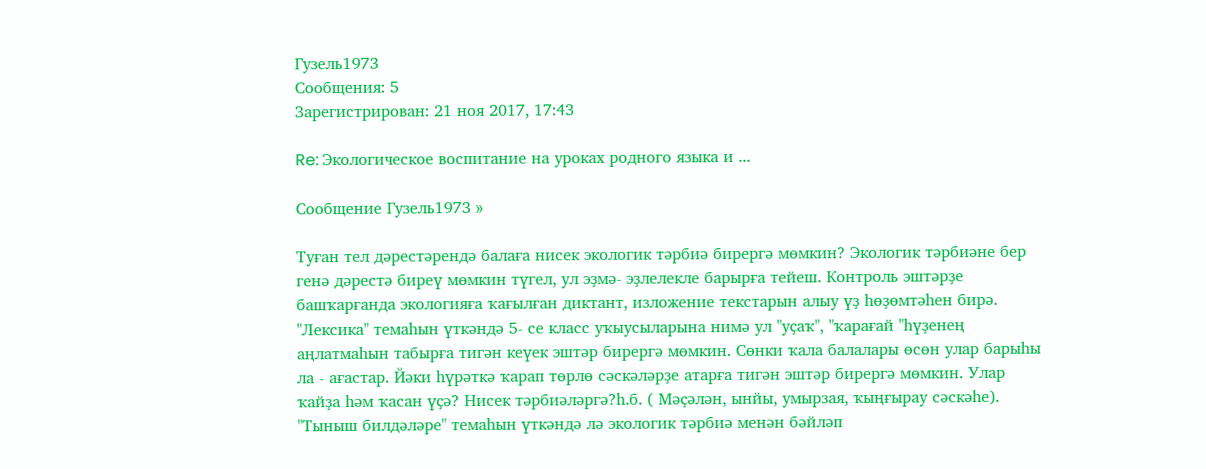Гузель1973
Сообщения: 5
Зарегистрирован: 21 ноя 2017, 17:43

Re: Экологическое воспитание на уроках родного языка и ...

Сообщение Гузель1973 »

Туған тел дәрестәрендә балаға нисек экологик тәрбиә бирергә мөмкин? Экологик тәрбиәне бер генә дәрестә биреү мөмкин түгел, ул эҙмә- эҙлелекле барырға тейеш. Контроль эштәрҙе башҡарғанда экологияға ҡағылған диктант, изложение текстарын алыу үҙ һөҙөмтәһен бирә. "Лексика" темаһын үткәндә 5- се класс уҡыусыларына нимә ул "уҫаҡ", "ҡарағай "һүҙенең аңлатмаһын табырға тигән кеүек эштәр бирергә мөмкин. Сөнки ҡала балалары өсөн улар барыһы ла - ағастар. Йәки һүрәткә ҡарап төрлө сәскәләрҙе атарға тигән эштәр бирергә мөмкин. Улар ҡайҙа һәм ҡасан үҫә? Нисек тәрбиәләргә?һ.б. ( Мәҫәлән, ынйы, умырзая, ҡыңғырау сәскәһе). "Тыныш билдәләре" темаһын үткәндә лә экологик тәрбиә менән бәйләп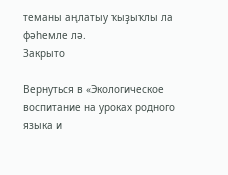теманы аңлатыу ҡыҙыҡлы ла фәһемле лә.
Закрыто

Вернуться в «Экологическое воспитание на уроках родного языка и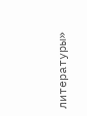литературы»